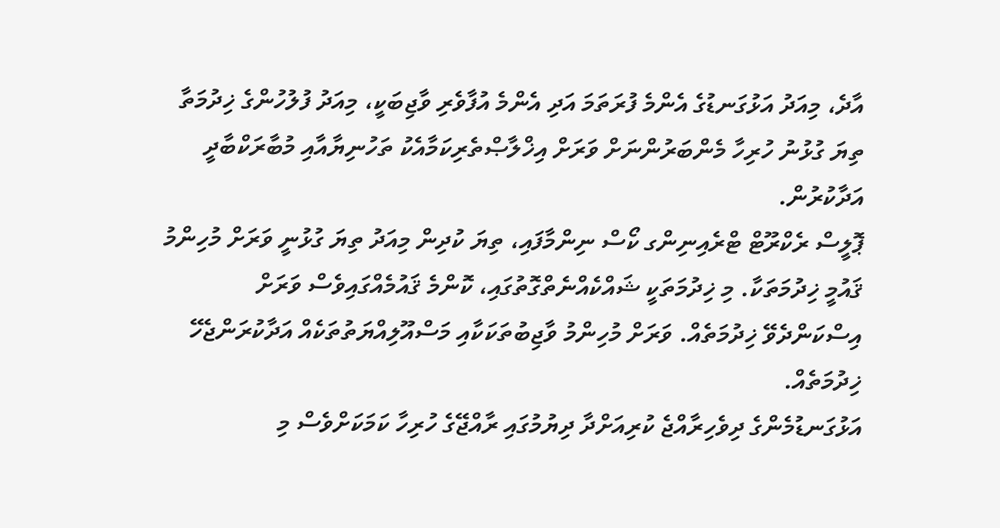އާދެ، މިއަދު އަޅުގަނޑުގެ އެންމެ ފުރަތަމަ އަދި އެންމެ އުފާވެރި ވާޖިބަކީ، މިއަދު ފުލުހުންގެ ޚިދުމަތާ ތިޔަ ގުޅުނު ހުރިހާ މެންބަރުންނަށް ވަރަށް އިޚްލާޞްތެރިކަމާއެކު ތަހުނިޔާއާއި މުބާރަކްބާދީ އަދާކުރުން.
ޕޮލީސް ރެކްރޫޓް ޓްރެއިނިންގ ކޯސް ނިންމާފައި، ތިޔަ ކުދިން މިއަދު ތިޔަ ގުޅުނީ ވަރަށް މުހިންމު ޤައުމީ ޚިދުމަތަކާ. މި ޚިދުމަތަކީ ޝައްކެއްނެތްގޮތުގައި، ކޮންމެ ޤައުމެއްގައިވެސް ވަރަށް އިސްކަންދެވޭ ޚިދުމަތެއް. ވަރަށް މުހިންމު ވާޖިބުތަކަކާއި މަސްއޫލިއްޔަތުތަކެއް އަދާކުރަންޖެހޭ ޚިދުމަތެއް.
އަޅުގަނޑުމެންގެ ދިވެހިރާއްޖެ ކުރިއަށްދާ ދިޔުމުގައި ރާއްޖޭގެ ހުރިހާ ކަމަކަށްވެސް މި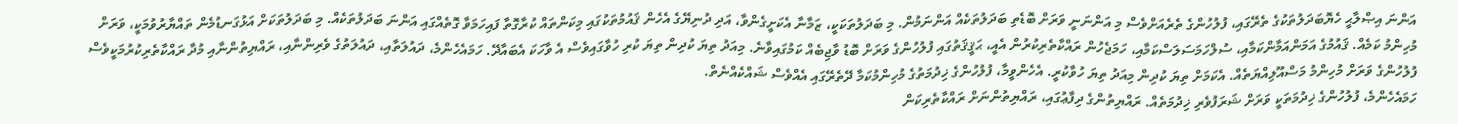އަންނަ އިޞްލާޙީ ހެޔޮބަދަލުތަކުގެ ތެރޭގައި، ފުލުހުންގެ ތެރެއަށްވެސް މި އަންނަނީ ވަރަށް ބޮޑެތި ބަދަލުތަކެއް އަންނަމުން. މި ބަދަލުތަކަކީ، ޒަމާނާ އެކަށީގެންވާ، އަދި ދުނިޔޭގެ އެހެން ޤައުމުތަކުގައި މިކަންތައް ކުރާގޮތާ ފައިހަމަވާ ގޮތެއްގައި އަންނަ ބަދަލުތަކެއް. މި ބަދަލުތަކަށް އަޅުގަނޑުމެން ތައްޔާރުވުމަކީ، ވަރަށް މުހިންމު ކަމެއް. ޤައުމުގެ އަމަންއަމާންކަމާއި، ސުލްހަމަސަލަސްކަމާއި، ހަމަޖެހުން ރައްކާތެރިކުރުން އެއީ، ޙަޤީޤަތުގައި ފުލުހުންގެ ވަރަށް ބޮޑު ވާޖިބެއް ކަމުގައިވާނެ. މިއަދު ތިޔަ ކުދިން ތިޔަ ކުރި ހުވާގައިވެސް އެ ވާހަކަ އެބައާދޭ. ހަމައެހެންމެ، ދައުލަތާއި، ދައުލަތުގެ ވެރިންނާއި، ރައްޔިތުންނާއި މުދާ ރައްކާތެރިކުރުމަކީވެސް ފުލުހުންގެ ވަރަށް މުހިންމު މަސްއޫލިއްޔަތެއް. އެކަމަށް ތިޔަ ކުދިން މިއަދު ތިޔަ ހުވާކުރީ. އެހެންވީމާ، ފުލުހުންގެ ޚިދުމަތުގެ މުހިންމުކަމާ ދޭތެރޭގައި އެއްވެސް ޝައްކެއްނެތް.
ހަމައެހެންމެ، ފުލުހުންގެ ޚިދުމަތަކީ ވަރަށް ޝަރަފުވެރި ޚިދުމަތެއް. ރައްޔިތުންގެ ދިފާޢުގައި، ރައްޔިތުންނަށް ރައްކާތެރިކަން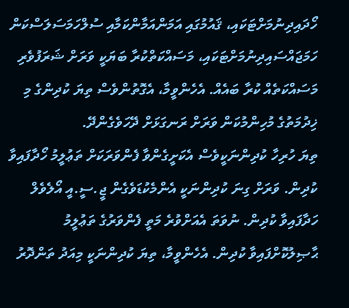ހޯދައިދިނުމަށްޓަކައި، ޤައުމުގައި އަމަންއަމާންކަމާއި ސުލްހަމަސަލަސްކަން ހަމަޖައްސައިދިނުމަށްޓަކައި، މަސައްކަތްކުރާ ބަޔަކީ ވަރަށް ޝަރަފުވެރި މަސައްކަތެއް ކުރާ ބައެއް. އެހެންވީމާ، އެގޮތުންވެސް ތިޔަ ކުދިންގެ މި ޚިދުމަތުގެ މުހިންމުކަން ވަރަށް ރަނގަޅަށް ދޭހަވެގެންދޭ.
ތިޔަ ހުރިހާ ކުދިންނަކީވެސް އެކަށީގެންވާ ފެންވަރަކަށް ތަޢުލީމު ހޯދާފައިވާ ކުދިން. ވަރަށް ގިނަ ކުދިންނަކީ އެންމެކުޑަވެގެން ޖީ.ސީ.އީ އޯލެވެލް ހަދާފައިވާ ކުދިން. ނުވަތަ އެއަށްވުރެ މަތީ ފެންވަރުގެ ތަޢުލީމު ޙާޞިލުކޮށްފައިވާ ކުދިން. އެހެންވީމާ، ތިޔަ ކުދިންނަކީ މިއަދު ތަންދޮރު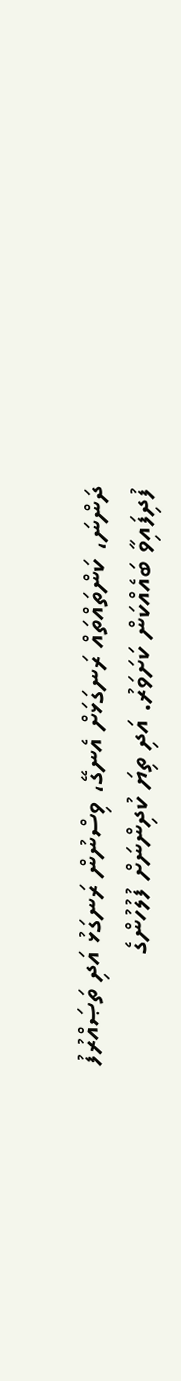ދަންނަ، ކަންތައްތައް ރަނގަޅަށް އެނގޭ، ވިސްނުން ރަނގަޅު އަދި ތަޞައްރުފު ފުދިފައިވާ ބައެއްކަން ކަށަވަރު. އަދި ތިޔަ ކުދިންނަށް ފުލުހުންގެ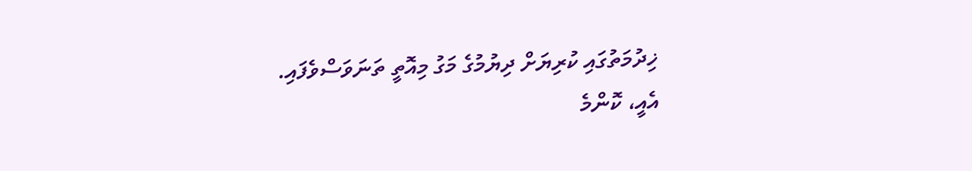ޚިދުމަތުގައި ކުރިޔަށް ދިޔުމުގެ މަގު މިއޮތީ ތަނަވަސްވެފައި. އެއީ، ކޮންމެ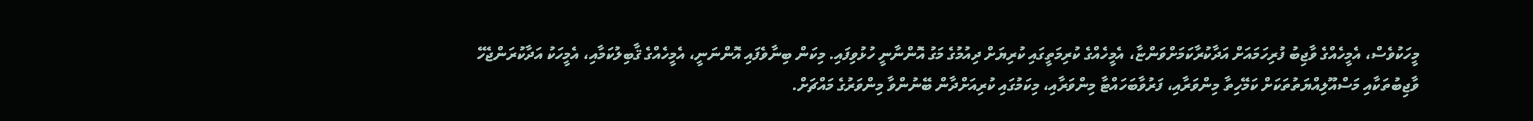މީހަކުވެސް، އެމީހެއްގެ ވާޖިބު ފުރިހަމައަށް އަދާކުރާކަމަށްވަންޏާ، އެމީހެއްގެ ކުރިމަތީގައި ކުރިޔަށް ދިއުމުގެ މަގު އޮންނާނީ ހުޅުވިފައި. މިކަން ބިނާވެފައި އޮންނަނީ، އެމީހެއްގެ ޤާބިލުކަމާއި، އެމީހަކު އަދާކުރަންޖެހޭ ވާޖިބުތަކާއި މަސްއޫލިއްޔަތުތަކަށް ކަމޭހިތާ މިންވަރާއި، ފަރުވާބަހައްޓާ މިންވަރާއި، މިކަމުގައި ކުރިއަށްދާން ބޭނުންވާ މިންވަރުގެ މައްޗަށް.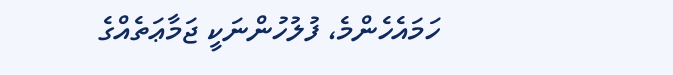ހަމައެހެންމެ، ފުލުހުންނަކީ ޖަމާޢަތެއްގެ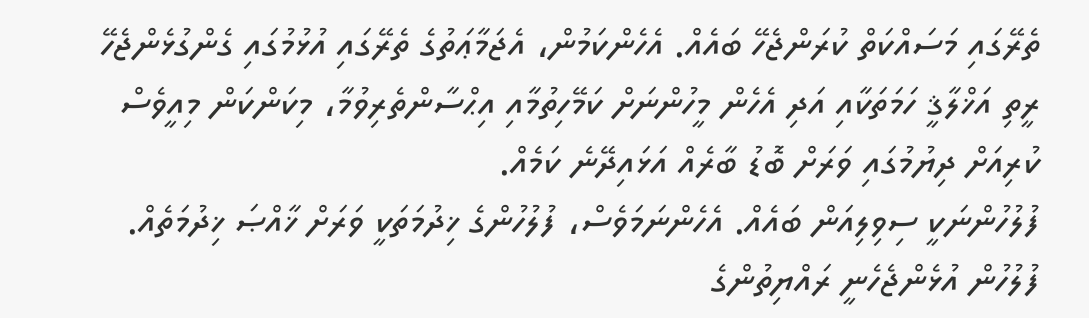ތެރޭގައި މަސައްކަތް ކުރަންޖެހޭ ބައެއް. އެހެންކަމުން، އެޖަމާޢަތުގެ ތެރޭގައި އުޅުމުގައި ގެންގުޅެންޖެހޭ ރީތި އަޚްލާޤީ ހަމަތަކާއި އަދި އެހެން މީހުންނަށް ކަމޭހިތުމާއި އިޙްސާންތެރިވުމާ، މިކަންކަން މިއީވެސް ކުރިއަށް ދިޔުމުގައި ވަރަށް ބޮޑު ބާރެއް އަޅައިދޭނެ ކަމެއް.
ފުލުހުންނަކީ ސިވިލިއަން ބައެއް. އެހެންނަމަވެސް، ފުލުހުންގެ ޚިދުމަތަކީ ވަރަށް ޚާއްޞަ ޚިދުމަތެއް. ފުލުހުން އުޅެންޖެހެނީ ރައްޔިތުންގެ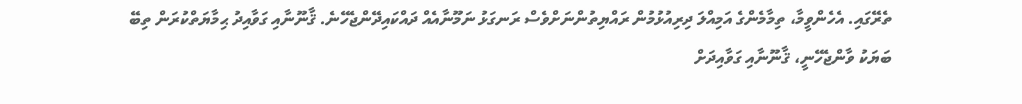ތެރޭގައި. އެހެންވީމާ، ތިމާމެންގެ އަމިއްލަ ދިރިއުޅުމުން ރައްޔިތުންނަށްވެސް ރަނގަޅު ނަމޫނާއެއް ދައްކައިދޭންޖެހޭނެ. ޤާނޫނާއި ގަވާއިދު ޙިމާޔަތްކުރަން ތިބޭ ބަޔަކު ވާންޖެހޭނީ، ޤާނޫނާއި ގަވާއިދަށް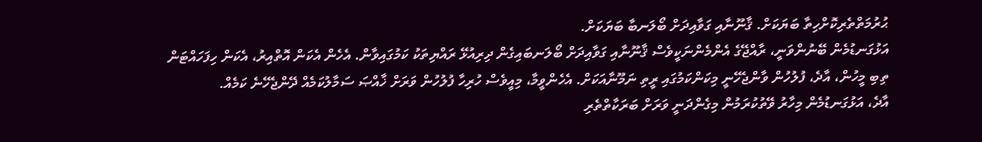ޙުރުމަތްތެރިކޮށްހިތާ ބަޔަކަށް. ޤާނޫނާއި ގަވާއިދަށް ބޯލަނބާ ބަޔަކަށް.
އަޅުގަނޑުމެން ބޭނުންވަނީ، ރާއްޖޭގެ އެންމެންނަކީވެސް ޤާނޫނާއި ގަވާއިދަށް ބޯލަނބައިގެން ދިރިއުޅޭ ރައްޔިތަކު ކަމުގައިވާން. އެހެން އެކަން އޮތްއިރު، އެކަން ހިފަހައްޓަން ތިބި މީހުން، އާދެ، ފުލުހުން ވާންޖެހޭނީ މިކަންކަމުގައި ރީތި ނަމޫނާއަކަށް. އެހެންވީމާ، މިއީވެސް ހުރިހާ ފުލުހުން ވަރަށް ޚާއްޞަ ސަމާލުކަމެއް ދޭންޖެހޭނެ ކަމެއް.
އާދެ، އަޅުގަނޑުމެން މިހާރު ވޭތުކުރަމުން މިގެންދަނީ ވަރަށް ބަރަކާތްތެރި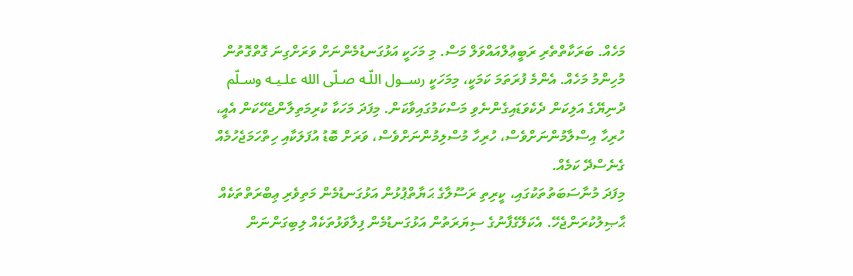މަހެއް. ބަރަކާތްތެރި ރަބީޢުލްއައްވަލް މަސް. މި މަހަކީ އަޅުގަނޑުމެންނަށް ވަރަށްގިނަ ގޮތްގޮތުން މުހިންމު މަހެއް. އެންމެ ފުރަތަމަ ކަމަކީ، މިމަހަކީ رســول اللّـه صـلّى الله علـيـه وسـلّم ދުނިޔޭގެ އަލިކަން ދެކެވަޑައިގެންނެވި މަސްކަމުގައިވާކަން. މިފަދަ މަހަކާ ކުރިމަތިލާންޖެހޭކަން އެއީ، ހުރިހާ އިސްލާމުންނަށްވެސް، ހުރިހާ މުސްލިމުންނަށްވެސް، ވަރަށް ބޮޑު އުފަލަކާއި ހިތްހަމަޖެހުމެއް ގެނެސްދޭ ކަމެއް.
މިފަދަ މުނާސަބަތުތަކުގައި، ކީރިތި ރަސޫލާގެ ޙަޔާތްޕުޅުން އަޅުގަނޑުމެން މަތިވެރި ޢިބްރަތްތަކެއް ޙާޞިލުކުރަންޖެހޭ. އެކަލޭގެފާނުގެ ސިޔަރަތުން އަޅުގަނޑުމެން ފިލާވަޅުތަކެއް ލިބިގަންނަން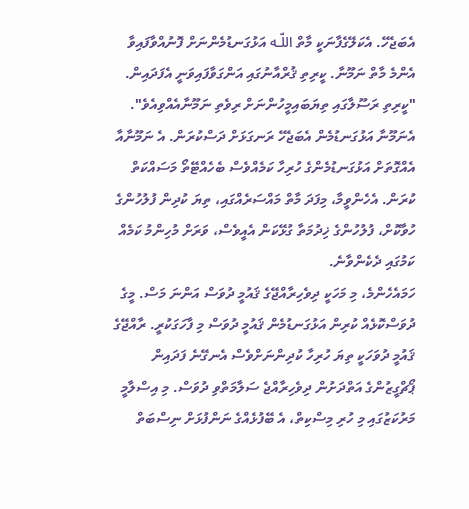އެބަޖެހޭ. އެކަލޭގެފާނަކީ މާތް اللّـه އަޅުގަނޑުމެންނަށް ފޮނުއްވާފައިވާ އެންމެ މާތް ނަމޫނާ. ކީރިތި ޤުރްއާނުގައި އަންގަވާފައިވަނީ އެފަދައިން. "ކީރިތި ރަސޫލާގައި ތިޔަބައިމީހުންނަށް ރިވެތި ނަމޫނާއެއްވިއެވެ". އެނަމޫނާ އަޅުގަނޑުމެން އެބަޖެހޭ ރަނގަޅަށް ދަސްކުރަން. އެ ނަމޫނާއާ އެއްގޮތަށް އަޅުގަނޑުމެންގެ ހުރިހާ ކަމެއްވެސް ބެހެއްޓޭތޯ މަސައްކަތް ކުރަން. އެހެންވީމާ، މިފަދަ މާތް މައްސަރެއްގައި، ތިޔަ ކުދިން ފުލުހުންގެ ހުވާކޮށް، ފުލުހުންގެ ޚިދުމަތާ ގުޅޭކަން އެއީވެސް، ވަރަށް މުހިންމު ކަމެއް ކަމުގައި ދެކެންވާނެ.
ހަމައެހެންމެ، މި މަހަކީ ދިވެހިރާއްޖޭގެ ޤައުމީ ދުވަސް އަންނަ މަސް. މީގެ ދުވަސްކޮޅެއް ކުރިން އަޅުގަނޑުމެން ޤައުމީ ދުވަސް މި ފާހަގަކުރީ. ރާއްޖޭގެ ޤައުމީ ދުވަހަކީ ތިޔަ ހުރިހާ ކުދިންނަށްވެސް އެނގޭނެ ފަދައިން ޕޯޗްގީޒުންގެ އަތްދަށުން ދިވެހިރާއްޖެ ސަލާމަތްވި ދުވަސް. މި އިސްލާމީ މަރުކަޒުގައި މި ހުރި މިސްކިތް، އެ ބޭފުޅެއްގެ ނަންފުޅަށް ނިސްބަތް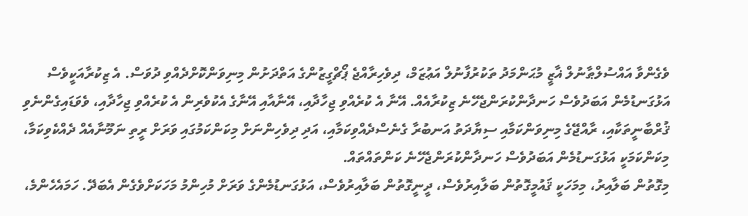ވެގެންވާ އައްސުލްޠާނުލް ޣާޒީ މުޙަންމަދު ތަކުރުފާނުލް އަޢުޒަމް، ދިވެހިރާއްޖެ ޕޯޗްގީޒުންގެ އަތްދަށުން މިނިވަންކޮށްދެއްވި ދުވަސް. އެ ޒިކުރާއަކީވެސް އަޅުގަނޑުމެން އަބަދުވެސް ހަނދާންކުރަންޖެހޭނެ ޒިކުރާއެއް. އޭނާ އެ ކުރެއްވި ޖިހާދާއި، އޭނާއާއި އޭނާގެ އެކުވެރިން އެ ކުރެއްވި ޖިހާދާއި، ވެވަޑައިގެންނެވި ޤުރްބާނީތަކާއި، ރާއްޖޭގެ މިނިވަންކަމާއި ސިޔާދަތު އަނބުރާ ގެނެސްދެއްވިކަމާއި، އަދި ދިވެހިންނަށް މިކަންކަމުގައި ވަރަށް ރީތި ނަމޫނާއެއް ދެއްކެވިކަމާ، މިކަންކަމަކީ އަޅުގަނޑުމެން އަބަދުވެސް ހަނދާންކުރަންޖެހޭނެ ކަންތައްތައް.
މިގޮތުން ބަލާއިރު، މިމަހަކީ ޤައުމީގޮތުން ބަލާއިރުވެސް، ދީނީގޮތުން ބަލާއިރުވެސް، އަޅުގަނޑުމެންގެ ވަރަށް މުހިންމު މަހަކަށްވެގެން އެބަދޭ. ހަމައެހެންމެ،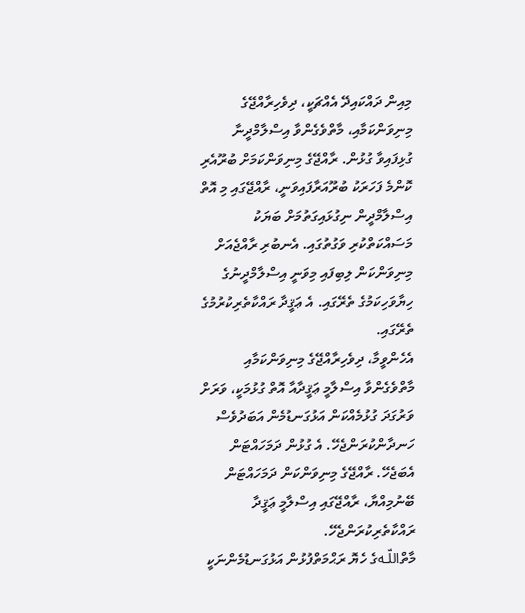މިއިން ދައްކައިދޭ އެއްޗަކީ، ދިވެހިރާއްޖޭގެ މިނިވަންކަމާއި، މާތްވެގެންވާ އިސްލާމްދީނާ ގުޅިފައިވާ ގުޅުން. ރާއްޖޭގެ މިނިވަންކަމަށް ބުރޫއެރި ކޮންމެ ފަހަރަކު ބުރޫއަރާފައިވަނީ، ރާއްޖޭގައި މި އޮތް އިސްލާމްދީން ނިގުޅައިގަތުމަށް ބަޔަކު މަސައްކަތްކުރި ވަގުތުގައި. އެނބުރި ރާއްޖެއަށް މިނިވަންކަން ލިބިފައި މިވަނީ އިސްލާމްދީނުގެ ހިޔާވަހިކަމުގެ ތެރޭގައި. އެ ޢަޤީދާ ރައްކާތެރިކުރުމުގެ ތެރޭގައި.
އެހެންވީމާ، ދިވެހިރާއްޖޭގެ މިނިވަންކަމާއި މާތްވެގެންވާ އިސްލާމީ ޢަޤީދާއާ އޮތް ގުޅުމަކީ، ވަރަށް ވަރުގަދަ ގުޅުމެއްކަން އަޅުގަނޑުމެން އަބަދުވެސް ހަނދާންކުރަންޖެހޭ. އެ ގުޅުން ދަމަހައްޓަން އެބަޖެހޭ. ރާއްޖޭގެ މިނިވަންކަން ދަމަހައްޓަން ބޭނުމިއްޔާ، ރާއްޖޭގައި އިސްލާމީ ޢަޤީދާ ރައްކާތެރިކުރަންޖެހޭ.
މާތްاللّـهގެ ހެޔޮ ރަޙްމަތްފުޅުން އަޅުގަނޑުމެންނަކީ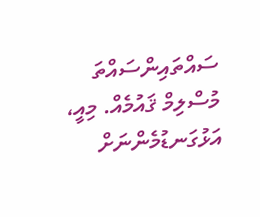ސައްތައިންސައްތަ މުސްލިމް ޤައުމެއް. މިއީ، އަޅުގަނޑުމެންނަށް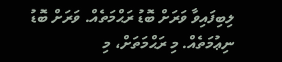ލިބިފައިވާ ވަރަށް ބޮޑު ރަޙްމަތެއް. ވަރަށް ބޮޑު ނިޢުމަތެއް. މި ރަޙްމަތަށް، މި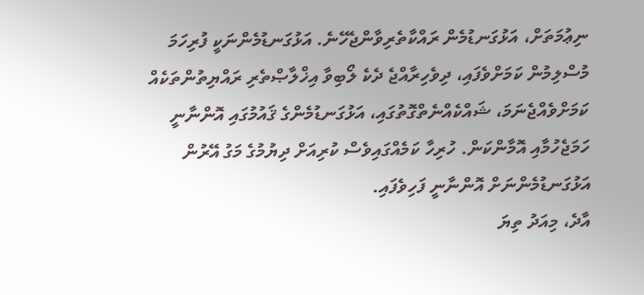ނިޢުމަތަށް، އަޅުގަނޑުމެން ރައްކާތެރިވާންޖެހޭނެ. އަޅުގަނޑުމެންނަކީ ފުރިހަމަ މުސްލިމުން ކަމަށްވެފައި، ދިވެހިރާއްޖެ ދެކެ ލޯބިވާ އިޚްލާޞްތެރި ރައްޔިތުންތަކެއް ކަމަށްވެއްޖެނަމަ، ޝައްކެއްނެތްގޮތުގައި، އަޅުގަނޑުމެންގެ ޤައުމުގައި އޮންނާނީ ހަމަޖެހުމާއި އޮމާންކަން. ހުރިހާ ކަމެއްގައިވެސް ކުރިއަށް ދިޔުމުގެ މަގު އޭރުން އަޅުގަނޑުމެންނަށް އޮންނާނީ ފަހިވެފައި.
އާދެ، މިއަދު ތިޔަ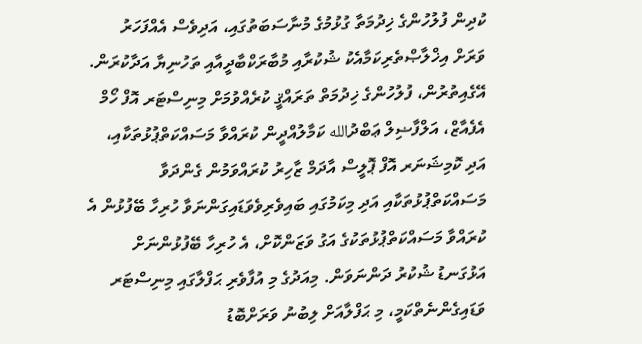ކުދިން ފުލުހުންގެ ޚިދުމަތާ ގުޅުމުގެ މުނާސަބަތުގައި، އަދިވެސް އެއްފަހަރު ވަރަށް އިޚްލާޞްތެރިކަމާއެކު ޝުކުރާއި މުބާރަކްބާދީއާއި ތަހުނިޔާ އަދާކުރަން. އޭގެއިތުރުން، ފުލުހުންގެ ޚިދުމަތް ތަރައްޤީ ކުރެއްވުމަށް މިނިސްޓަރ އޮފް ހޯމް އެފެއާޒް، އަލްފާޟިލް ޢަބްދުالله ކަމާލުއްދީން ކުރައްވާ މަސައްކަތްޕުޅުތަކާއި، އަދި ކޮމިޝަނަރ އޮފް ޕޮލީސް އާދަމް ޒާހިރު ކުރައްވަމުން ގެންދަވާ މަސައްކަތްޕުޅުތަކާއި އަދި މިކަމުގައި ބައިވެރިވެވަޑައިގަންނަވާ ހުރިހާ ބޭފުޅުން އެ ކުރައްވާ މަސައްކަތްޕުޅުތަކުގެ އަގު ވަޒަންކޮށް، އެ ހުރިހާ ބޭފުޅުންނަށް އަޅުގަނޑު ޝުކުރު ދަންނަވަން. މިއަދުގެ މި އުފާވެރި ޙަފްލާގައި މިނިސްޓަރ ވަޑައިގެންނެތްކަމީ، މި ޙަފްލާއަށް ލިބުނު ވަރަށްބޮޑު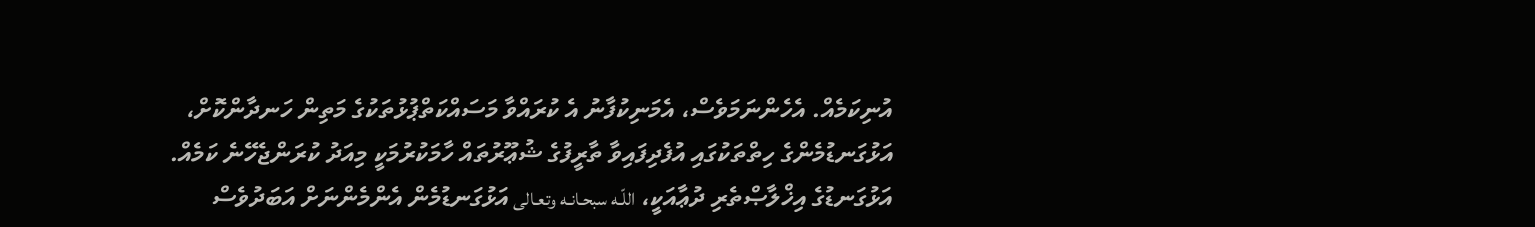އުނިކަމެއް. އެހެންނަމަވެސް، އެމަނިކުފާނު އެ ކުރައްވާ މަސައްކަތްޕުޅުތަކުގެ މަތިން ހަނދާންކޮށް، އަޅުގަނޑުމެންގެ ހިތްތަކުގައި އުފެދިފައިވާ ތާރީފުގެ ޝުޢޫރުތައް ހާމަކުރުމަކީ މިއަދު ކުރަންޖެހޭނެ ކަމެއް.
އަޅުގަނޑުގެ އިޚްލާޞްތެރި ދުޢާއަކީ، اللّـه سبحـانـه وتعـالى އަޅުގަނޑުމެން އެންމެންނަށް އަބަދުވެސް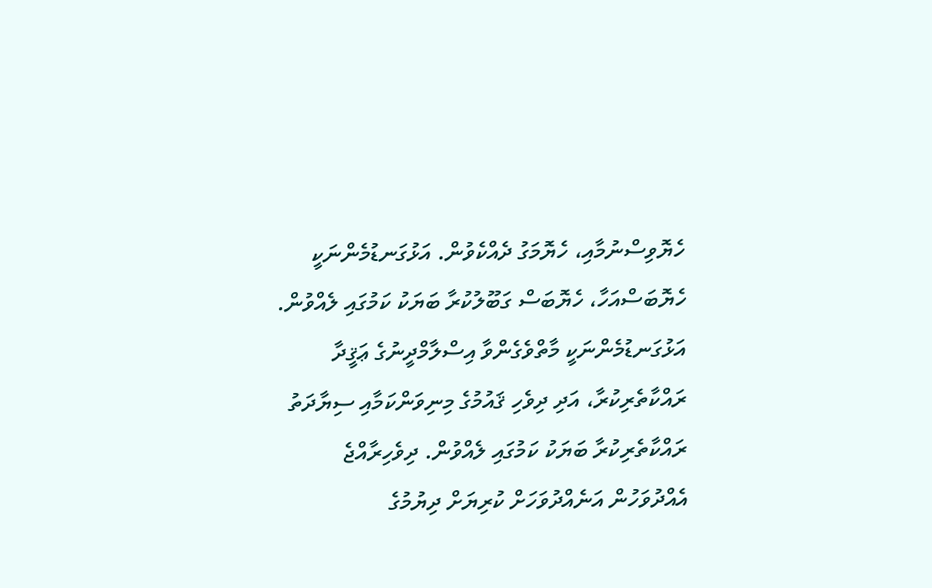ހެޔޮވިސްނުމާއި، ހެޔޮމަގު ދެއްކެވުން. އަޅުގަނޑުމެންނަކީ ހެޔޮބަސްއަހާ، ހެޔޮބަސް ގަބޫލުކުރާ ބަޔަކު ކަމުގައި ލެއްވުން. އަޅުގަނޑުމެންނަކީ މާތްވެގެންވާ އިސްލާމްދީނުގެ ޢަޤީދާ ރައްކާތެރިކުރާ، އަދި ދިވެހި ޤައުމުގެ މިނިވަންކަމާއި ސިޔާދަތު ރައްކާތެރިކުރާ ބަޔަކު ކަމުގައި ލެއްވުން. ދިވެހިރާއްޖެ އެއްދުވަހުން އަނެއްދުވަހަށް ކުރިޔަށް ދިޔުމުގެ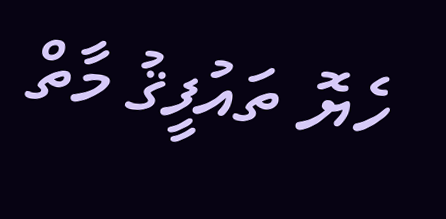ހެޔޮ ތައުފީޤު މާތް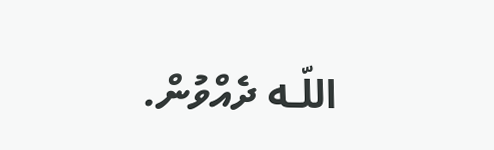اللّـه ދެއްވުން.